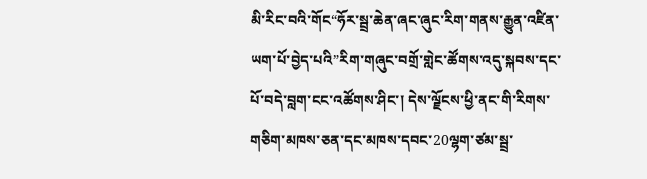མི་རིང་བའི་གོང“ཧོར་སྦྲ་ཆེན་ཞང་ཞུང་རིག་གནས་རྒྱུན་འཛིན་ཡག་པོ་བྱེད་པའི”རིག་གཞུང་བགྲོ་གླེང་ཚོགས་འདུ་སྐབས་དང་པོ་བདེ་བླག་ངང་འཚོགས་ཤིང་། དེས་ལྗོངས་ཕྱི་ནང་གི་རིགས་གཅིག་མཁས་ཅན་དང་མཁས་དབང་20ལྷག་ཙམ་སྦྲ་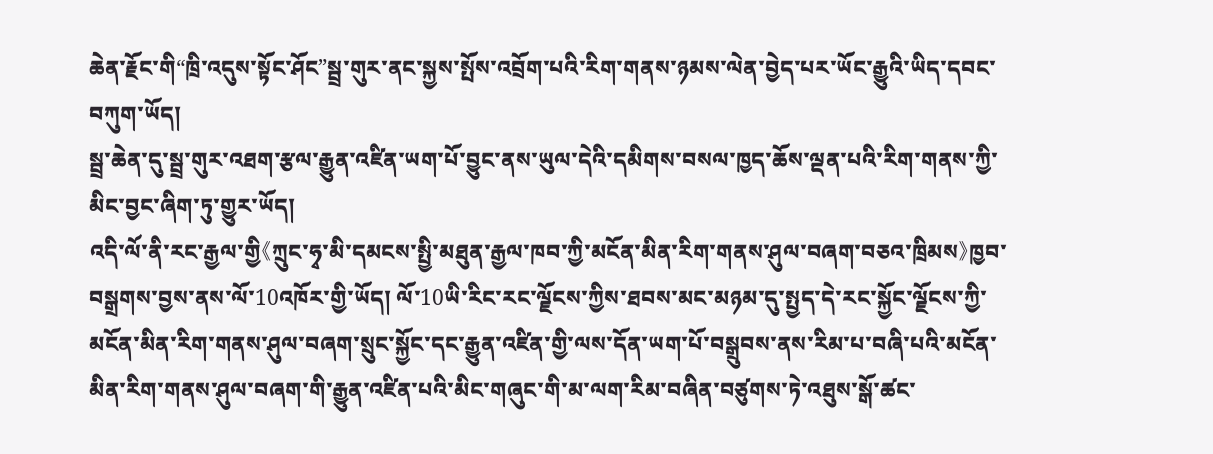ཆེན་རྗོང་གི“ཁྲི་འདུས་སྟོང་ཤོང”སྦྲ་གུར་ནང་སྐྱས་སྤོས་འབྲོག་པའི་རིག་གནས་ཉམས་ལེན་བྱེད་པར་ཡོང་རྒྱུའི་ཡིད་དབང་བཀུག་ཡོད།
སྦྲ་ཆེན་དུ་སྦྲ་གུར་འཐག་རྩལ་རྒྱུན་འཛིན་ཡག་པོ་བྱུང་ནས་ཡུལ་དེའི་དམིགས་བསལ་ཁྱད་ཆོས་ལྡན་པའི་རིག་གནས་ཀྱི་མིང་བྱང་ཞིག་ཏུ་གྱུར་ཡོད།
འདི་ལོ་ནི་རང་རྒྱལ་གྱི《ཀྲུང་ཧྭ་མི་དམངས་སྤྱི་མཐུན་རྒྱལ་ཁབ་ཀྱི་མངོན་མིན་རིག་གནས་ཤུལ་བཞག་བཅའ་ཁྲིམས》ཁྱབ་བསྒྲགས་བྱས་ནས་ལོ་10འཁོར་གྱི་ཡོད། ལོ་10ཡི་རིང་རང་ལྗོངས་ཀྱིས་ཐབས་མང་མཉམ་དུ་སྤྱད་དེ་རང་སྐྱོང་ལྗོངས་ཀྱི་མངོན་མིན་རིག་གནས་ཤུལ་བཞག་སྲུང་སྐྱོང་དང་རྒྱུན་འཛིན་གྱི་ལས་དོན་ཡག་པོ་བསྒྲུབས་ནས་རིམ་པ་བཞི་པའི་མངོན་མིན་རིག་གནས་ཤུལ་བཞག་གི་རྒྱུན་འཛིན་པའི་མིང་གཞུང་གི་མ་ལག་རིམ་བཞིན་བཙུགས་ཏེ་འཐུས་སྒོ་ཚང་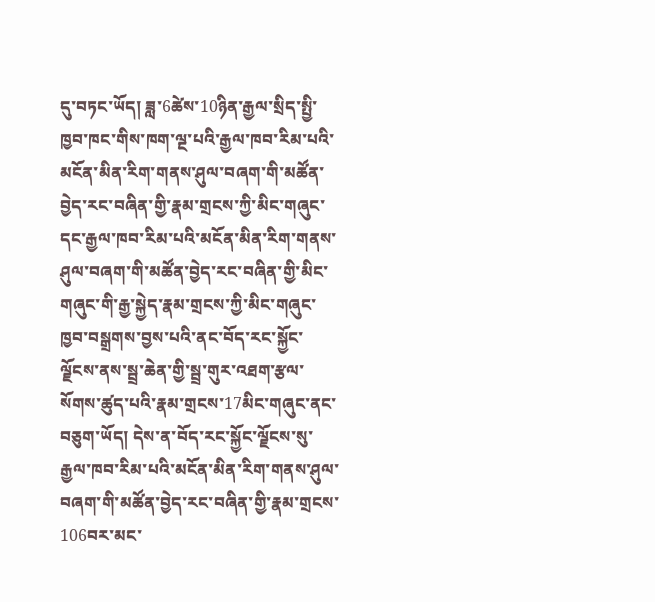དུ་བཏང་ཡོད། ཟླ་6ཚེས་10ཉིན་རྒྱལ་སྲིད་སྤྱི་ཁྱབ་ཁང་གིས་ཁག་ལྔ་པའི་རྒྱལ་ཁབ་རིམ་པའི་མངོན་མིན་རིག་གནས་ཤུལ་བཞག་གི་མཚོན་བྱེད་རང་བཞིན་གྱི་རྣམ་གྲངས་ཀྱི་མིང་གཞུང་དང་རྒྱལ་ཁབ་རིམ་པའི་མངོན་མིན་རིག་གནས་ཤུལ་བཞག་གི་མཚོན་བྱེད་རང་བཞིན་གྱི་མིང་གཞུང་གི་རྒྱ་སྐྱེད་རྣམ་གྲངས་ཀྱི་མིང་གཞུང་ཁྱབ་བསྒྲགས་བྱས་པའི་ནང་བོད་རང་སྐྱོང་ལྗོངས་ནས་སྦྲ་ཆེན་གྱི་སྦྲ་གུར་འཐག་རྩལ་སོགས་ཚུད་པའི་རྣམ་གྲངས་17མིང་གཞུང་ནང་བཅུག་ཡོད། དེས་ན་བོད་རང་སྐྱོང་ལྗོངས་སུ་རྒྱལ་ཁབ་རིམ་པའི་མངོན་མིན་རིག་གནས་ཤུལ་བཞག་གི་མཚོན་བྱེད་རང་བཞིན་གྱི་རྣམ་གྲངས་106བར་མང་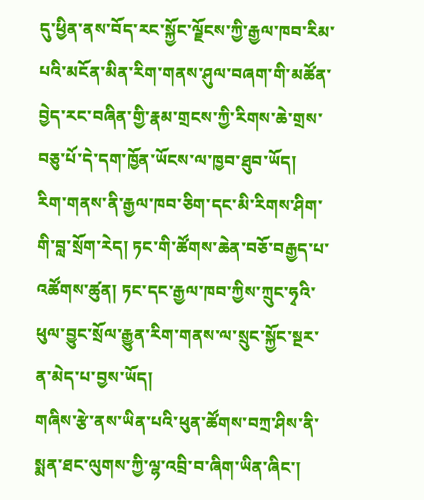དུ་ཕྱིན་ནས་བོད་རང་སྐྱོང་ལྗོངས་ཀྱི་རྒྱལ་ཁབ་རིམ་པའི་མངོན་མིན་རིག་གནས་ཤུལ་བཞག་གི་མཚོན་བྱེད་རང་བཞིན་གྱི་རྣམ་གྲངས་ཀྱི་རིགས་ཆེ་གྲས་བཅུ་པོ་དེ་དག་ཁྱོན་ཡོངས་ལ་ཁྱབ་ཐུབ་ཡོད།
རིག་གནས་ནི་རྒྱལ་ཁབ་ཅིག་དང་མི་རིགས་ཤིག་གི་བླ་སྲོག་རེད། ཏང་གི་ཚོགས་ཆེན་བཅོ་བརྒྱད་པ་འཚོགས་ཚུན། ཏང་དང་རྒྱལ་ཁབ་ཀྱིས་ཀྲུང་ཧྭའི་ཕུལ་བྱུང་སྲོལ་རྒྱུན་རིག་གནས་ལ་སྲུང་སྐྱོང་སྔར་ན་མེད་པ་བྱས་ཡོད།
གཞིས་རྩེ་ནས་ཡིན་པའི་ཕུན་ཚོགས་བཀྲ་ཤིས་ནི་སྨན་ཐང་ལུགས་ཀྱི་ལྷ་འབྲི་བ་ཞིག་ཡིན་ཞིང་།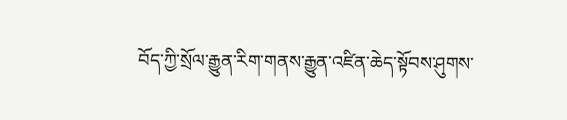བོད་ཀྱི་སྲོལ་རྒྱུན་རིག་གནས་རྒྱུན་འཛིན་ཆེད་སྟོབས་ཤུགས་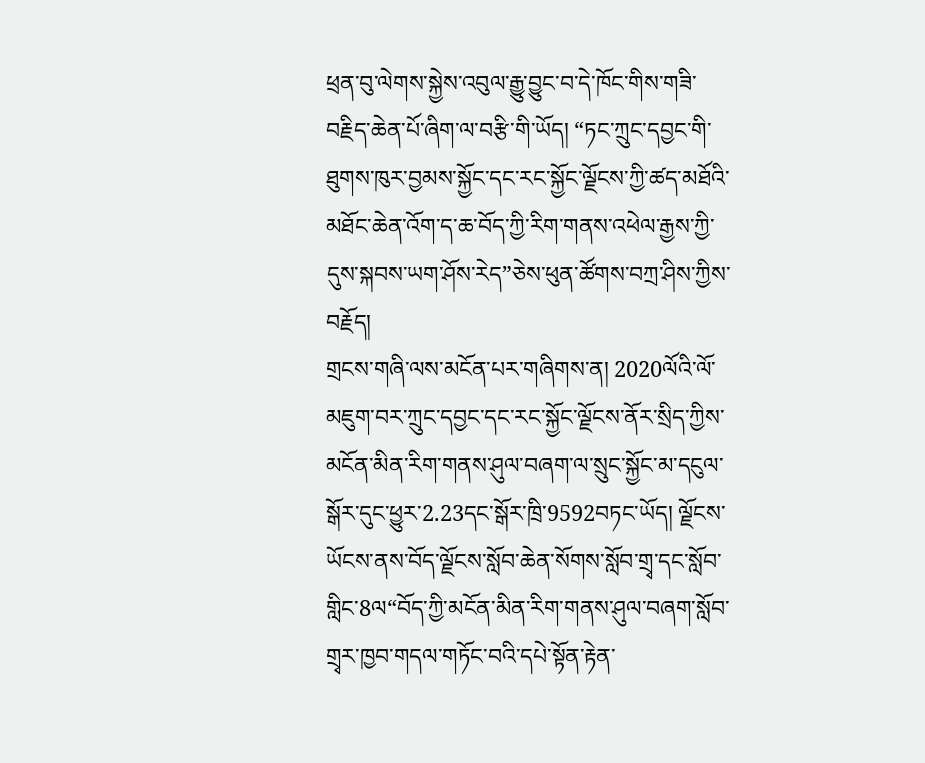ཕྲན་བུ་ལེགས་སྐྱེས་འབུལ་རྒྱུ་བྱུང་བ་དེ་ཁོང་གིས་གཟི་བརྗིད་ཆེན་པོ་ཞིག་ལ་བརྩི་གི་ཡོད། “ཏང་ཀྲུང་དབྱང་གི་ཐུགས་ཁུར་བྱམས་སྐྱོང་དང་རང་སྐྱོང་ལྗོངས་ཀྱི་ཚད་མཐོའི་མཐོང་ཆེན་འོག་ད་ཆ་བོད་ཀྱི་རིག་གནས་འཕེལ་རྒྱས་ཀྱི་དུས་སྐབས་ཡག་ཤོས་རེད”ཅེས་ཕུན་ཚོགས་བཀྲ་ཤིས་ཀྱིས་བརྗོད།
གྲངས་གཞི་ལས་མངོན་པར་གཞིགས་ན། 2020ལོའི་ལོ་མཇུག་བར་ཀྲུང་དབྱང་དང་རང་སྐྱོང་ལྗོངས་ནོར་སྲིད་ཀྱིས་མངོན་མིན་རིག་གནས་ཤུལ་བཞག་ལ་སྲུང་སྐྱོང་མ་དངུལ་སྒོར་དུང་ཕྱུར་2.23དང་སྒོར་ཁྲི་9592བཏང་ཡོད། ལྗོངས་ཡོངས་ནས་བོད་ལྗོངས་སློབ་ཆེན་སོགས་སློབ་གྲྭ་དང་སློབ་གླིང་8ལ“བོད་ཀྱི་མངོན་མིན་རིག་གནས་ཤུལ་བཞག་སློབ་གྲྭར་ཁྱབ་གདལ་གཏོང་བའི་དཔེ་སྟོན་རྟེན་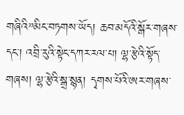གཞིའི”མིང་བཏགས་ཡོད། ཆབ་མདོའི་སྒོར་གཞས་དང་། འབྲི་རུའི་སྟེང་དཀར་རལ་པ། ལྷ་རྩེའི་སྟོད་གཞས། ལྷ་རྩེའི་སྒྲ་སྙན། དྭགས་པོའི་ཨར་གཞས་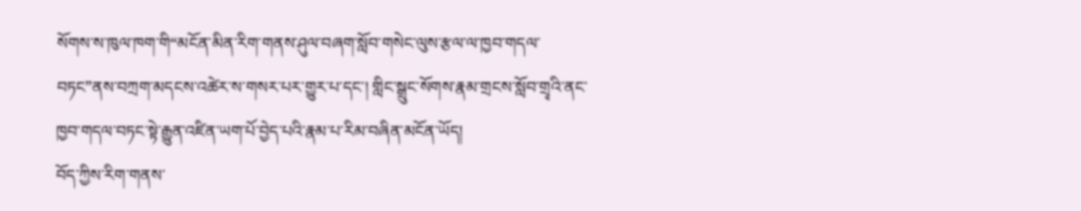སོགས་ས་ཁུལ་ཁག་གི“མངོན་མིན་རིག་གནས་ཤུལ་བཞག་སློབ་གསེང་ལུས་རྩལ་ལ་ཁྱབ་གདལ་བཏང”ནས་བཀྲག་མདངས་འཚེར་ས་གསར་པར་གྱུར་པ་དང་། གླིང་སྒྲུང་སོགས་རྣམ་གྲངས་སློབ་གྲྭའི་ནང་ཁྱབ་གདལ་བཏང་སྟེ་རྒྱུན་འཛིན་ཡག་པོ་བྱེད་པའི་རྣམ་པ་རིམ་བཞིན་མངོན་ཡོད།
བོད་ཀྱིས་རིག་གནས་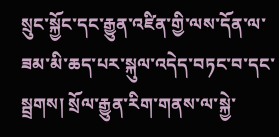སྲུང་སྐྱོང་དང་རྒྱུན་འཛིན་གྱི་ལས་དོན་ལ་ཟམ་མི་ཆད་པར་སྐུལ་འདེད་བཏང་བ་དང་སྦྲགས། སྲོལ་རྒྱུན་རིག་གནས་ལ་སྐྱེ་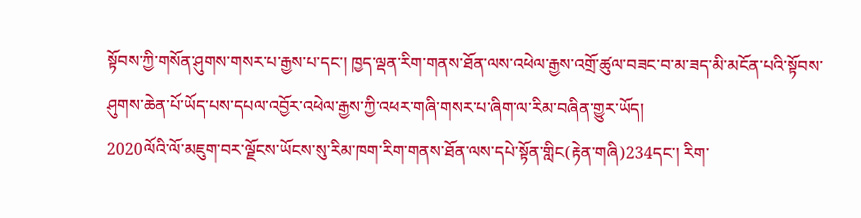སྟོབས་ཀྱི་གསོན་ཤུགས་གསར་པ་རྒྱས་པ་དང་། ཁྱད་ལྡན་རིག་གནས་ཐོན་ལས་འཕེལ་རྒྱས་འགྲོ་ཚུལ་བཟང་བ་མ་ཟད་མི་མངོན་པའི་སྟོབས་ཤུགས་ཆེན་པོ་ཡོད་པས་དཔལ་འབྱོར་འཕེལ་རྒྱས་ཀྱི་འཕར་གཞི་གསར་པ་ཞིག་ལ་རིམ་བཞིན་གྱུར་ཡོད།
2020ལོའི་ལོ་མཇུག་བར་ལྗོངས་ཡོངས་སུ་རིམ་ཁག་རིག་གནས་ཐོན་ལས་དཔེ་སྟོན་གླིང(རྟེན་གཞི)234དང་། རིག་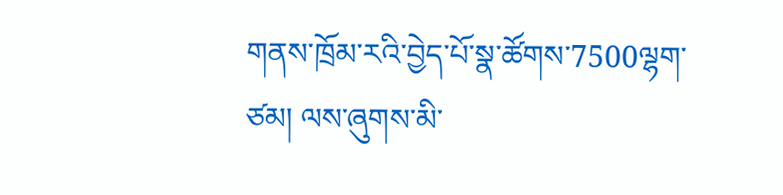གནས་ཁྲོམ་རའི་བྱེད་པོ་སྣ་ཚོགས་7500ལྷག་ཙམ། ལས་ཞུགས་མི་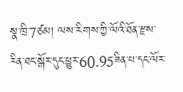སྣ་ཁྲི་7ཙམ། ལས་རིགས་ཀྱི་ལོའི་ཐོན་རྫས་རིན་ཐང་སྒོར་དུང་ཕྱུར་60.95ཟིན་པ་དང་ལོར་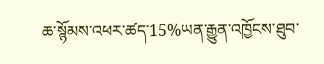ཆ་སྙོམས་འཕར་ཚད་15%ཡན་རྒྱུན་འཁྱོངས་ཐུབ་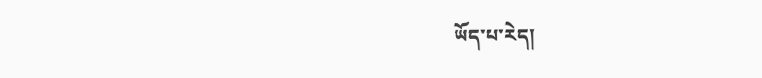ཡོད་པ་རེད།